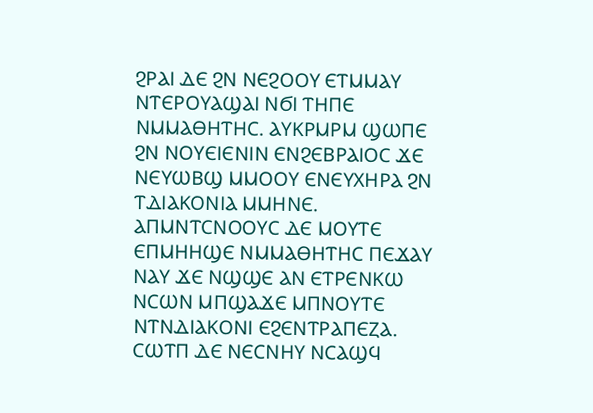ϨⲢⲀⲒ ⲆⲈ ϨⲚ ⲚⲈϨⲞⲞⲨ ⲈⲦⲘⲘⲀⲨ ⲚⲦⲈⲢⲞⲨⲀϢⲀⲒ ⲚϬⲒ ⲦⲎⲠⲈ ⲚⲘⲘⲀⲐⲎⲦⲎⲤ. ⲀⲨⲔⲢⲘⲢⲘ ϢⲰⲠⲈ ϨⲚ ⲚⲞⲨⲈⲒⲈⲚⲒⲚ ⲈⲚϨⲈⲂⲢⲀⲒⲞⲤ ϪⲈ ⲚⲈⲨⲰⲂϢ ⲘⲘⲞⲞⲨ ⲈⲚⲈⲨⲬⲎⲢⲀ ϨⲚ ⲦⲆⲒⲀⲔⲞⲚⲒⲀ ⲘⲘⲎⲚⲈ.
ⲀⲠⲘⲚⲦⲤⲚⲞⲞⲨⲤ ⲆⲈ ⲘⲞⲨⲦⲈ ⲈⲠⲘⲎⲎϢⲈ ⲚⲘⲘⲀⲐⲎⲦⲎⲤ ⲠⲈϪⲀⲨ ⲚⲀⲨ ϪⲈ ⲚϢϢⲈ ⲀⲚ ⲈⲦⲢⲈⲚⲔⲰ ⲚⲤⲰⲚ ⲘⲠϢⲀϪⲈ ⲘⲠⲚⲞⲨⲦⲈ ⲚⲦⲚⲆⲒⲀⲔⲞⲚⲒ ⲈϨⲈⲚⲦⲢⲀⲠⲈⲌⲀ.
ⲤⲰⲦⲠ ⲆⲈ ⲚⲈⲤⲚⲎⲨ ⲚⲤⲀϢϤ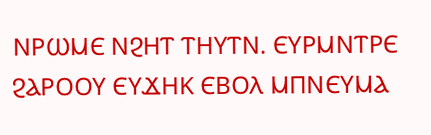ⲚⲢⲰⲘⲈ ⲚϨⲎⲦ ⲦⲎⲨⲦⲚ. ⲈⲨⲢⲘⲚⲦⲢⲈ ϨⲀⲢⲞⲞⲨ ⲈⲨϪⲎⲔ ⲈⲂⲞⲖ ⲘⲠⲚⲈⲨⲘⲀ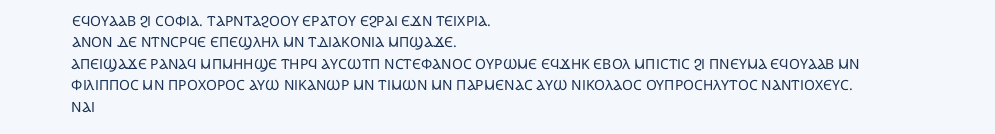ⲈϤⲞⲨⲀⲀⲂ ϨⲒ ⲤⲞⲪⲒⲀ. ⲦⲀⲢⲚⲦⲀϨⲞⲞⲨ ⲈⲢⲀⲦⲞⲨ ⲈϨⲢⲀⲒ ⲈϪⲚ ⲦⲈⲒⲬⲢⲒⲀ.
ⲀⲚⲞⲚ ⲆⲈ ⲚⲦⲚⲤⲢϤⲈ ⲈⲠⲈϢⲖⲎⲖ ⲘⲚ ⲦⲆⲒⲀⲔⲞⲚⲒⲀ ⲘⲠϢⲀϪⲈ.
ⲀⲠⲈⲒϢⲀϪⲈ ⲢⲀⲚⲀϤ ⲘⲠⲘⲎⲎϢⲈ ⲦⲎⲢϤ ⲀⲨⲤⲰⲦⲠ ⲚⲤⲦⲈⲪⲀⲚⲞⲤ ⲞⲨⲢⲰⲘⲈ ⲈϤϪⲎⲔ ⲈⲂⲞⲖ ⲘⲠⲒⲤⲦⲒⲤ ϨⲒ ⲠⲚⲈⲨⲘⲀ ⲈϤⲞⲨⲀⲀⲂ ⲘⲚ ⲪⲒⲖⲒⲠⲠⲞⲤ ⲘⲚ ⲠⲢⲞⲬⲞⲢⲞⲤ ⲀⲨⲰ ⲚⲒⲔⲀⲚⲰⲢ ⲘⲚ ⲦⲒⲘⲰⲚ ⲘⲚ ⲠⲀⲢⲘⲈⲚⲀⲤ ⲀⲨⲰ ⲚⲒⲔⲞⲖⲀⲞⲤ ⲞⲨⲠⲢⲞⲤⲎⲖⲨⲦⲞⲤ ⲚⲀⲚⲦⲒⲞⲬⲈⲨⲤ.
ⲚⲀⲒ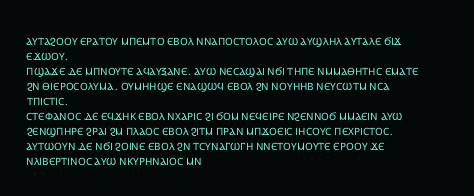ⲀⲨⲦⲀϨⲞⲞⲨ ⲈⲢⲀⲦⲞⲨ ⲘⲠⲈⲘⲦⲞ ⲈⲂⲞⲖ ⲚⲚⲀⲠⲞⲤⲦⲞⲖⲞⲤ ⲀⲨⲰ ⲀⲨϢⲖⲎⲖ ⲀⲨⲦⲀⲖⲈ ϬⲒϪ ⲈϪⲰⲞⲨ.
ⲠϢⲀϪⲈ ⲆⲈ ⲘⲠⲚⲞⲨⲦⲈ ⲀϤⲀⲨⲜⲀⲚⲈ. ⲀⲨⲰ ⲚⲈⲤⲀϢⲀⲒ ⲚϬⲒ ⲦⲎⲠⲈ ⲚⲘⲘⲀⲐⲎⲦⲎⲤ ⲈⲘⲀⲦⲈ ϨⲚ ⲐⲒⲈⲢⲞⲤⲞⲖⲨⲘⲀ. ⲞⲨⲘⲎⲎϢⲈ ⲈⲚⲀϢⲰϤ ⲈⲂⲞⲖ ϨⲚ ⲚⲞⲨⲎⲎⲂ ⲚⲈⲨⲤⲰⲦⲘ ⲚⲤⲀ ⲦⲠⲒⲤⲦⲒⲤ.
ⲤⲦⲈⲪⲀⲚⲞⲤ ⲆⲈ ⲈϤϪⲎⲔ ⲈⲂⲞⲖ ⲚⲬⲀⲢⲒⲤ ϨⲒ ϬⲞⲘ ⲚⲈϤⲈⲒⲢⲈ ⲚϨⲈⲚⲚⲞϬ ⲘⲘⲀⲈⲒⲚ ⲀⲨⲰ ϨⲈⲚϢⲠⲎⲢⲈ ϨⲢⲀⲒ ϨⲘ ⲠⲖⲀⲞⲤ ⲈⲂⲞⲖ ϨⲒⲦⲘ ⲠⲢⲀⲚ ⲘⲠϪⲞⲈⲒⲤ ⲒⲎⲤⲞⲨⲤ ⲠⲈⲬⲢⲒⲤⲦⲞⲤ.
ⲀⲨⲦⲰⲞⲨⲚ ⲆⲈ ⲚϬⲒ ϨⲞⲒⲚⲈ ⲈⲂⲞⲖ ϨⲚ ⲦⲤⲨⲚⲀⲄⲰⲄⲎ ⲚⲚⲈⲦⲞⲨⲘⲞⲨⲦⲈ ⲈⲢⲞⲞⲨ ϪⲈ ⲚⲖⲒⲂⲈⲢⲦⲒⲚⲞⲤ ⲀⲨⲰ ⲚⲔⲨⲢⲎⲚⲀⲒⲞⲤ ⲘⲚ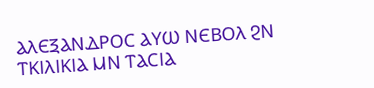ⲀⲖⲈⲜⲀⲚⲆⲢⲞⲤ ⲀⲨⲰ ⲚⲈⲂⲞⲖ ϨⲚ ⲦⲔⲒⲖⲒⲔⲒⲀ ⲘⲚ ⲦⲀⲤⲒⲀ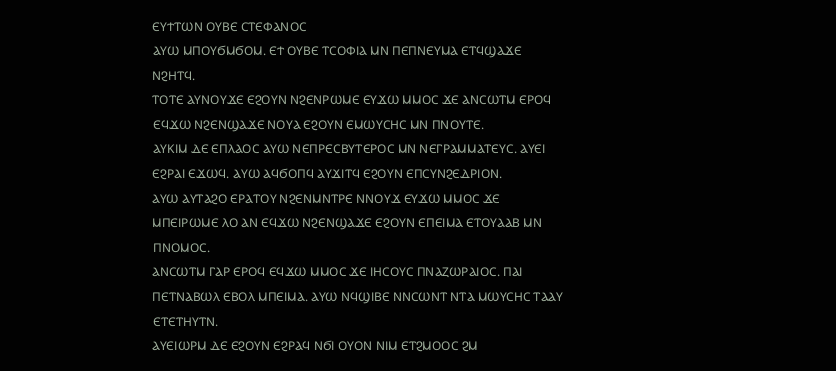ⲈⲨϮⲦⲰⲚ ⲞⲨⲂⲈ ⲤⲦⲈⲪⲀⲚⲞⲤ
ⲀⲨⲰ ⲘⲠⲞⲨϬⲘϬⲞⲘ. ⲈϮ ⲞⲨⲂⲈ ⲦⲤⲞⲪⲒⲀ ⲘⲚ ⲠⲈⲠⲚⲈⲨⲘⲀ ⲈⲦϤϢⲀϪⲈ ⲚϨⲎⲦϤ.
ⲦⲞⲦⲈ ⲀⲨⲚⲞⲨϪⲈ ⲈϨⲞⲨⲚ ⲚϨⲈⲚⲢⲰⲘⲈ ⲈⲨϪⲰ ⲘⲘⲞⲤ ϪⲈ ⲀⲚⲤⲰⲦⲘ ⲈⲢⲞϤ ⲈϤϪⲰ ⲚϨⲈⲚϢⲀϪⲈ ⲚⲞⲨⲀ ⲈϨⲞⲨⲚ ⲈⲘⲰⲨⲤⲎⲤ ⲘⲚ ⲠⲚⲞⲨⲦⲈ.
ⲀⲨⲔⲒⲘ ⲆⲈ ⲈⲠⲖⲀⲞⲤ ⲀⲨⲰ ⲚⲈⲠⲢⲈⲤⲂⲨⲦⲈⲢⲞⲤ ⲘⲚ ⲚⲈⲄⲢⲀⲘⲘⲀⲦⲈⲨⲤ. ⲀⲨⲈⲒ ⲈϨⲢⲀⲒ ⲈϪⲰϤ. ⲀⲨⲰ ⲀϤϬⲞⲠϤ ⲀⲨϪⲒⲦϤ ⲈϨⲞⲨⲚ ⲈⲠⲤⲨⲚϨⲈⲆⲢⲒⲞⲚ.
ⲀⲨⲰ ⲀⲨⲦⲀϨⲞ ⲈⲢⲀⲦⲞⲨ ⲚϨⲈⲚⲘⲚⲦⲢⲈ ⲚⲚⲞⲨϪ ⲈⲨϪⲰ ⲘⲘⲞⲤ ϪⲈ ⲘⲠⲈⲒⲢⲰⲘⲈ ⲖⲞ ⲀⲚ ⲈϤϪⲰ ⲚϨⲈⲚϢⲀϪⲈ ⲈϨⲞⲨⲚ ⲈⲠⲈⲒⲘⲀ ⲈⲦⲞⲨⲀⲀⲂ ⲘⲚ ⲠⲚⲞⲘⲞⲤ.
ⲀⲚⲤⲰⲦⲘ ⲄⲀⲢ ⲈⲢⲞϤ ⲈϤϪⲰ ⲘⲘⲞⲤ ϪⲈ ⲒⲎⲤⲞⲨⲤ ⲠⲚⲀⲌⲰⲢⲀⲒⲞⲤ. ⲠⲀⲒ ⲠⲈⲦⲚⲀⲂⲰⲖ ⲈⲂⲞⲖ ⲘⲠⲈⲒⲘⲀ. ⲀⲨⲰ ⲚϤϢⲒⲂⲈ ⲚⲚⲤⲰⲚⲦ ⲚⲦⲀ ⲘⲰⲨⲤⲎⲤ ⲦⲀⲀⲨ ⲈⲦⲈⲦⲎⲨⲦⲚ.
ⲀⲨⲈⲒⲰⲢⲘ ⲆⲈ ⲈϨⲞⲨⲚ ⲈϨⲢⲀϤ ⲚϬⲒ ⲞⲨⲞⲚ ⲚⲒⲘ ⲈⲦϨⲘⲞⲞⲤ ϨⲘ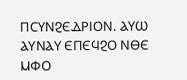ⲠⲤⲨⲚϨⲈⲆⲢⲒⲞⲚ. ⲀⲨⲰ ⲀⲨⲚⲀⲨ ⲈⲠⲈϤϨⲞ ⲚⲐⲈ ⲘⲪⲞ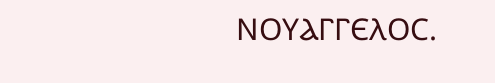ⲚⲞⲨⲀⲄⲄⲈⲖⲞⲤ.